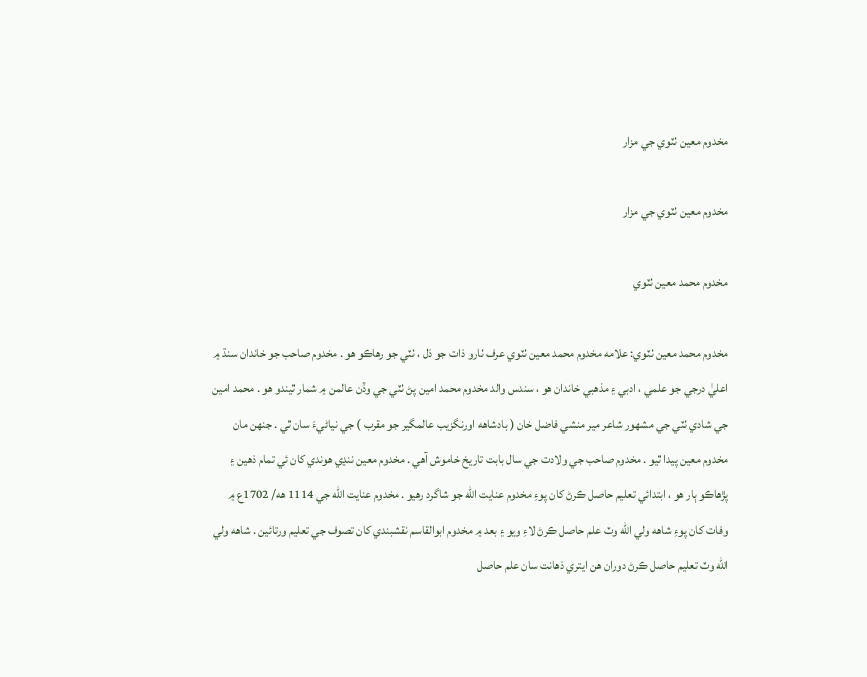مخدوم معين ٺٽوي جي مزار

مخدوم معين ٺٽوي جي مزار

مخدوم محمد معين ٺٽوي

مخدوم محمد معين ٺٽوي: علامه مخدوم محمد معين ٺٽوي عرف ٺارو ذات جو دَل ، ٺٽي جو رهاڪو هو . مخدوم صاحب جو خاندان سنڌ ۾ اعليٰ درجي جو علمي ، ادبي ۽ مذهبي خاندان هو ، سندس والد مخدوم محمد امين پڻ ٺٽي جي وڏن عالمن ۾ شمار ٿيندو هو . محمد امين جي شادي ٺٽي جي مشهور شاعر مير منشي فاضل خان ( بادشاهه اورنگزيب عالمگير جو مقرب ) جي نياڻيءَ سان ٿي . جنهن مان مخدوم معين پيدا ٿيو . مخدوم صاحب جي ولادت جي سال بابت تاريخ خاموش آهي . مخدوم معين ننڍي هوندي کان ئي تمام ذهين ۽ پڙهاڪو ٻار هو ، ابتدائي تعليم حاصل ڪرڻ کان پوءِ مخدوم عنايت الله جو شاگرد رهيو . مخدوم عنايت الله جي 1114 هه/ 1702ع ۾ وفات کان پوءِ شاهه ولي الله وٽ علم حاصل ڪرڻ لاءِ ويو ۽ بعد ۾ مخدوم ابوالقاسم نقشبندي کان تصوف جي تعليم ورتائين . شاهه ولي الله وٽ تعليم حاصل ڪرڻ دوران هن ايتري ذهانت سان علم حاصل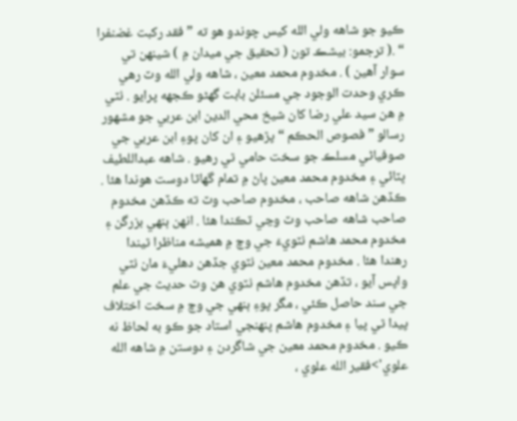ڪيو جو شاهه ولي الله کيس چوندو هو ته ” فقد رکبت غضنفرا “ .( ترجمو: بيشڪ تون ( تحقيق جي ميدان ۾ ) شينهن تي سوار آهين ) . مخدوم محمد معين ، شاهه ولي الله وٽ رهي ڪري وحدت الوجود جي مسئلن بابت گهڻو ڪجهه پرايو . ٺٽي ۾ هن سيد علي رضا کان شيخ محي الدين ابن عربي جو مشهور رسالو ” فصوص الحڪم “ پڙهيو ۽ ان کان پوءِ ابن عربي جي صوفياڻي مسلڪ جو سخت حامي ٿي رهيو . شاهه عبداللطيف ڀٽائي ۽ مخدوم محمد معين پاڻ ۾ تمام گهاٽا دوست هوندا هئا . ڪڏهن شاهه صاحب ، مخدوم صاحب وٽ ته ڪڏهن مخدوم صاحب شاهه صاحب وٽ وڃي ٽڪندا هئا . انهن ٻنهي بزرگن ۽ مخدوم محمد هاشم ٺٽويءَ جي وچ ۾ هميشه مناظرا ٿيندا رهندا هئا . مخدوم محمد معين ٺٽوي جڏهن دهليءَ مان ٺٽي واپس آيو ، تڏهن مخدوم هاشم ٺٽوي هن وٽ حديث جي علم جي سند حاصل ڪئي ، مگر پوءِ ٻنهي جي وچ ۾ سخت اختلاف پيدا ٿي پيا ۽ مخدوم هاشم پنهنجي استاد جو ڪو به لحاظ نه ڪيو . مخدوم محمد معين جي شاگردن ۽ دوستن ۾ شاهه الله علوي'>فقير الله علوي ،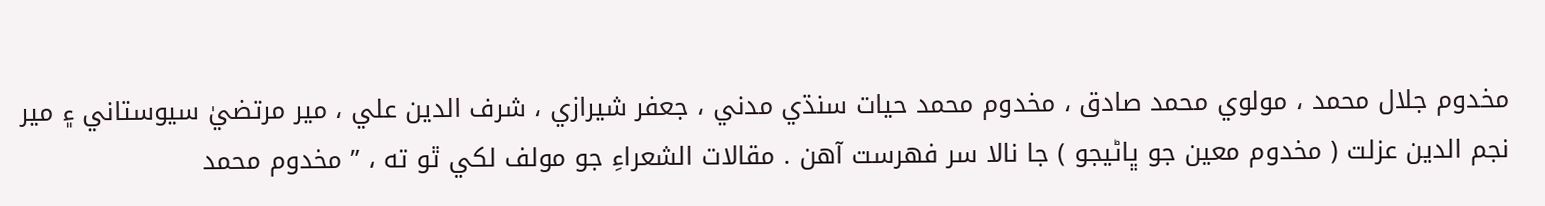مخدوم جلال محمد ، مولوي محمد صادق ، مخدوم محمد حيات سنڌي مدني ، جعفر شيرازي ، شرف الدين علي ، مير مرتضيٰ سيوستاني ۽ مير نجم الدين عزلت ( مخدوم معين جو ڀاڻيجو ) جا نالا سر فهرست آهن . مقالات الشعراءِ جو مولف لکي ٿو ته ، ” مخدوم محمد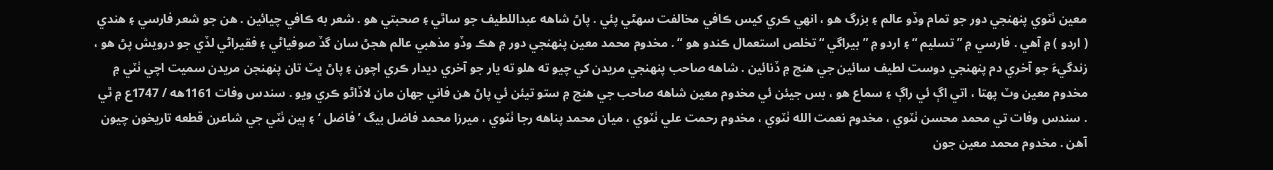معين ٺٽوي پنهنجي دور جو تمام وڏو عالم ۽ بزرگ هو ، انهي ڪري کيس ڪافي مخالفت سهڻي پئي . پاڻ شاهه عبداللطيف جو ساٿي ۽ صحبتي هو . شعر به ڪافي چيائين . هن جو شعر فارسي ۽ هندي ( اردو ) ۾ آهي . فارسي ۾ ” تسليم “ ۽ اردو ۾ ” بيراگي “ تخلص استعمال ڪندو هو “ . مخدوم محمد معين پنهنجي دور ۾ هڪ وڏو مذهبي عالم هجڻ سان گڏ صوفياڻي ۽ فقيراڻي لڏي جو درويش پڻ هو ، زندگيءَ جو آخري دم پنهنجي دوست لطيف سائين جي هنج ۾ ڏنائين . شاهه صاحب پنهنجي مريدن کي چيو ته هلو ته يار جو آخري ديدار ڪري اچون ۽ پاڻ ڀٽ تان پنهنجن مريدن سميت اچي ٺٽي ۾ مخدوم معين وٽ پهتا ، اتي اڳ ئي راڳ ۽ سماع هو ، بس جيئن ئي مخدوم معين شاهه صاحب جي هنج ۾ ستو تيئن ئي پاڻ هن فاني جهان مان لاڏاڻو ڪري ويو . سندس وفات 1161هه / 1747ع ۾ ٿي . سندس وفات تي محمد محسن ٺٽوي ، مخدوم نعمت الله ٺٽوي ، مخدوم رحمت علي ٺٽوي ، ميان محمد پناهه رجا ٺٽوي ، ميرزا محمد فاضل بيگ ’فاضل ‘ ۽ ٻين ٺٽي جي شاعرن قطعه تاريخون چيون آهن . مخدوم محمد معين جون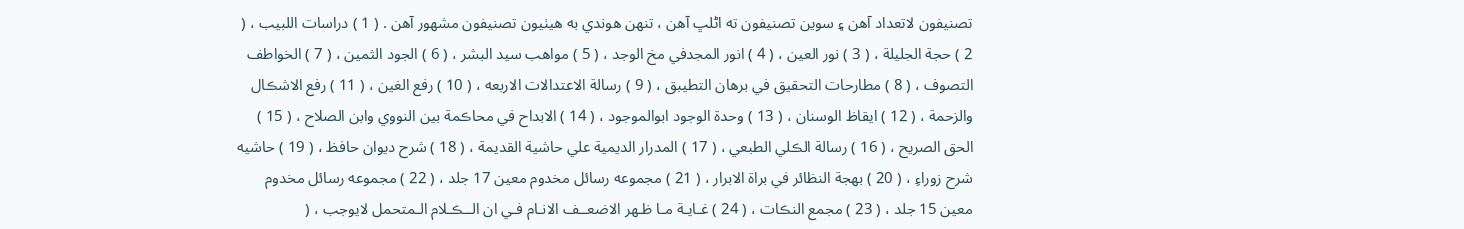تصنيفون لاتعداد آهن ۽ سوين تصنيفون ته اڻلڀ آهن ، تنهن هوندي به هيٺيون تصنيفون مشهور آهن . ( 1 ) دراسات اللبيب ، ( 2 ) حجة الجليلة ، ( 3 ) نور العين ، ( 4 ) انور المجدفي مخ الوجد ، ( 5 ) مواهب سيد البشر ، ( 6 ) الجود الثمين ، ( 7 ) الخواطف التصوف ، ( 8 ) مطارحات التحقيق في برهان التطيبق ، ( 9 ) رسالة الاعتدالات الاربعه ، ( 10 ) رفع الغين ، ( 11 ) رفع الاشڪال والزحمة ، ( 12 ) ايقاظ الوسنان ، ( 13 ) وحدة الوجود ابوالموجود ، ( 14 ) الابداح في محاڪمة بين النووي وابن الصلاح ، ( 15 ) الحق الصريح ، ( 16 ) رسالة الڪلي الطبعي ، ( 17 ) المدرار الديمية علي حاشية القديمة ، ( 18 ) شرح ديوان حافظ ، ( 19 ) حاشيه شرح زوراءِ ، ( 20 ) بهجة النظائر في براة الابرار ، ( 21 ) مجموعه رسائل مخدوم معين 17 جلد ، ( 22 ) مجموعه رسائل مخدوم معين 15 جلد ، ( 23 ) مجمع النڪات ، ( 24 ) غـايـة مـا ظـهر الاضعــف الانـام فـي ان الــڪـلام الـمتحمل لايوجب ، (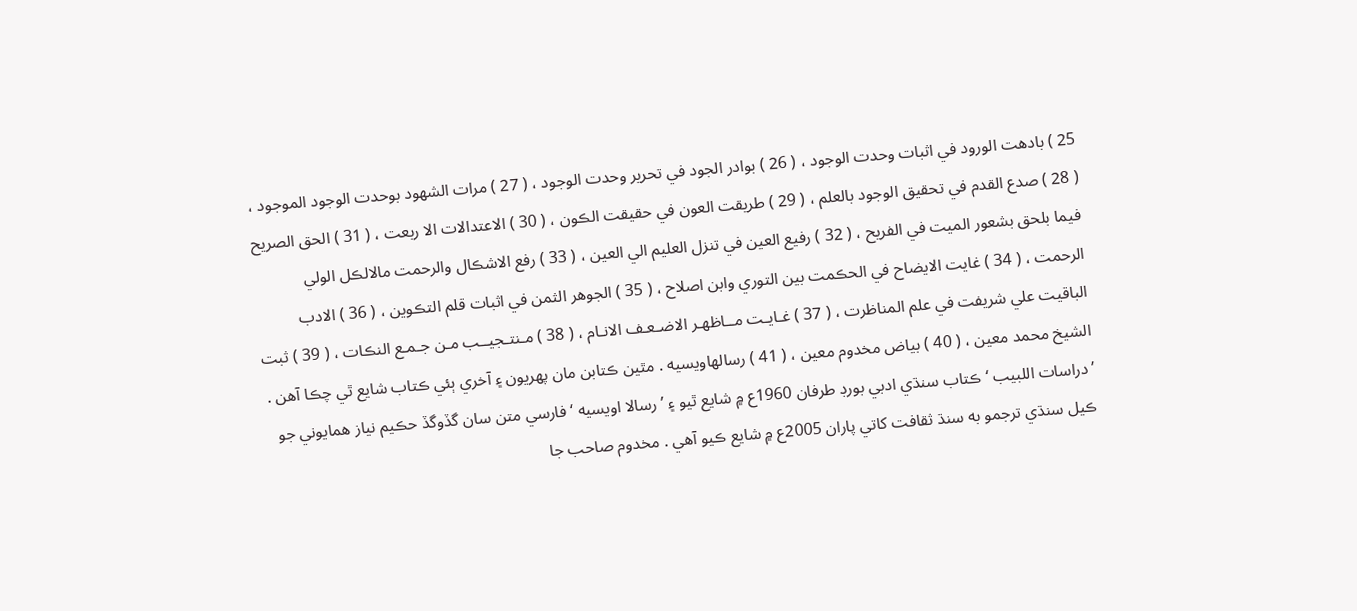25 ) بادهت الورود في اثبات وحدت الوجود ، ( 26 ) بوادر الجود في تحرير وحدت الوجود ، ( 27 ) مرات الشهود بوحدت الوجود الموجود ، ( 28 ) صدع القدم في تحقيق الوجود بالعلم ، ( 29 ) طريقت العون في حقيقت الڪون ، ( 30 ) الاعتدالات الا ربعت ، ( 31 ) الحق الصريح فيما بلحق بشعور الميت في الفريح ، ( 32 ) رفيع العين في تنزل العليم الي العين ، ( 33 ) رفع الاشڪال والرحمت مالالڪل الولي الرحمت ، ( 34 ) غايت الايضاح في الحڪمت بين التوري وابن اصلاح ، ( 35 ) الجوهر الثمن في اثبات قلم التڪوين ، ( 36 ) الادب الباقيت علي شريفت في علم المناظرت ، ( 37 ) غـايـت مــاظهـر الاضـعـف الانـام ، ( 38 ) مـنتـجيــب مـن جـمـع النڪات ، ( 39 ) ثبت الشيخ محمد معين ، ( 40 ) بياض مخدوم معين ، ( 41 ) رسالهاويسيه . مٿين ڪتابن مان پهريون ۽ آخري ٻئي ڪتاب شايع ٿي چڪا آهن . ’دراسات اللبيب ‘ ڪتاب سنڌي ادبي بورڊ طرفان 1960ع ۾ شايع ٿيو ۽ ’رسالا اويسيه ‘ فارسي متن سان گڏوگڏ حڪيم نياز همايوني جو ڪيل سنڌي ترجمو به سنڌ ثقافت کاتي پاران 2005ع ۾ شايع ڪيو آهي . مخدوم صاحب جا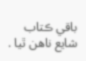باقي ڪتاب شايع ناهن ٿيا .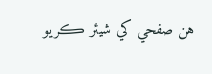هن صفحي کي شيئر ڪريو